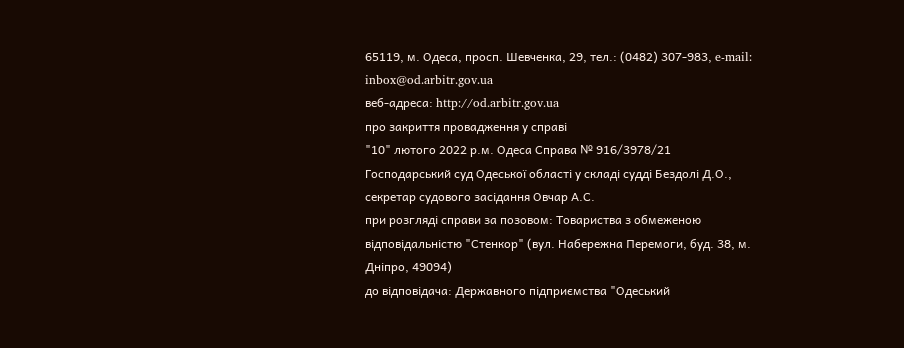65119, м. Одеса, просп. Шевченка, 29, тел.: (0482) 307-983, e-mail: inbox@od.arbitr.gov.ua
веб-адреса: http://od.arbitr.gov.ua
про закриття провадження у справі
"10" лютого 2022 р.м. Одеса Справа № 916/3978/21
Господарський суд Одеської області у складі судді Бездолі Д.О.,
секретар судового засідання Овчар А.С.
при розгляді справи за позовом: Товариства з обмеженою відповідальністю "Стенкор" (вул. Набережна Перемоги, буд. 38, м. Дніпро, 49094)
до відповідача: Державного підприємства "Одеський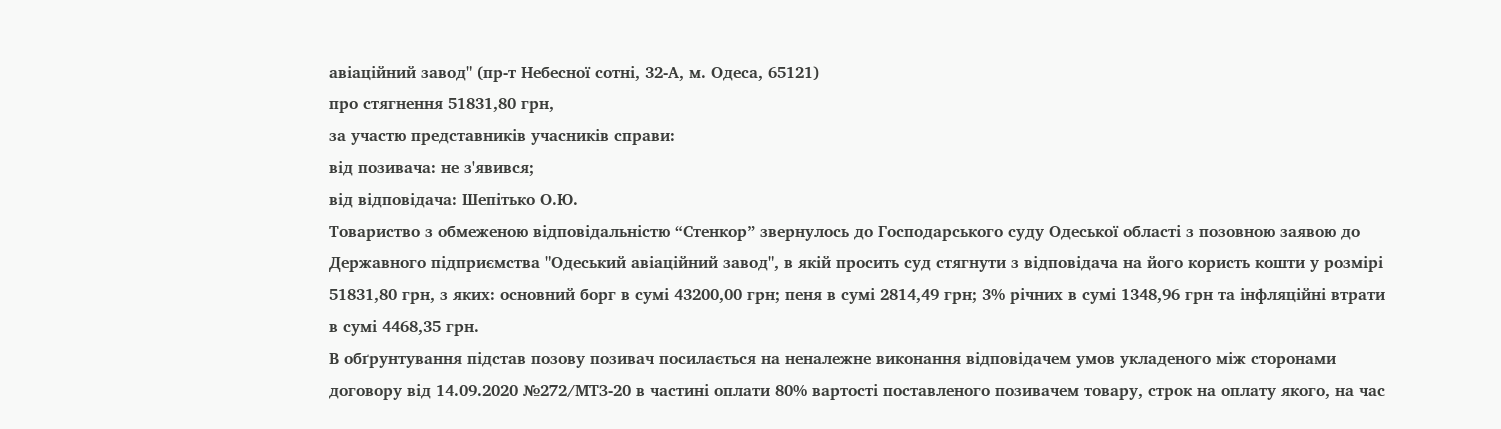авіаційний завод" (пр-т Небесної сотні, 32-А, м. Одеса, 65121)
про стягнення 51831,80 грн,
за участю представників учасників справи:
від позивача: не з'явився;
від відповідача: Шепітько О.Ю.
Товариство з обмеженою відповідальністю “Стенкор” звернулось до Господарського суду Одеської області з позовною заявою до Державного підприємства "Одеський авіаційний завод", в якій просить суд стягнути з відповідача на його користь кошти у розмірі 51831,80 грн, з яких: основний борг в сумі 43200,00 грн; пеня в сумі 2814,49 грн; 3% річних в сумі 1348,96 грн та інфляційні втрати в сумі 4468,35 грн.
В обґрунтування підстав позову позивач посилається на неналежне виконання відповідачем умов укладеного між сторонами договору від 14.09.2020 №272/МТЗ-20 в частині оплати 80% вартості поставленого позивачем товару, строк на оплату якого, на час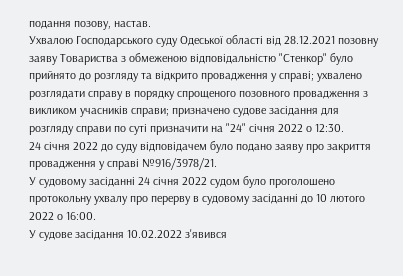подання позову, настав.
Ухвалою Господарського суду Одеської області від 28.12.2021 позовну заяву Товариства з обмеженою відповідальністю "Стенкор" було прийнято до розгляду та відкрито провадження у справі; ухвалено розглядати справу в порядку спрощеного позовного провадження з викликом учасників справи; призначено судове засідання для розгляду справи по суті призначити на "24" січня 2022 о 12:30.
24 січня 2022 до суду відповідачем було подано заяву про закриття провадження у справі №916/3978/21.
У судовому засіданні 24 січня 2022 судом було проголошено протокольну ухвалу про перерву в судовому засіданні до 10 лютого 2022 о 16:00.
У судове засідання 10.02.2022 з'явився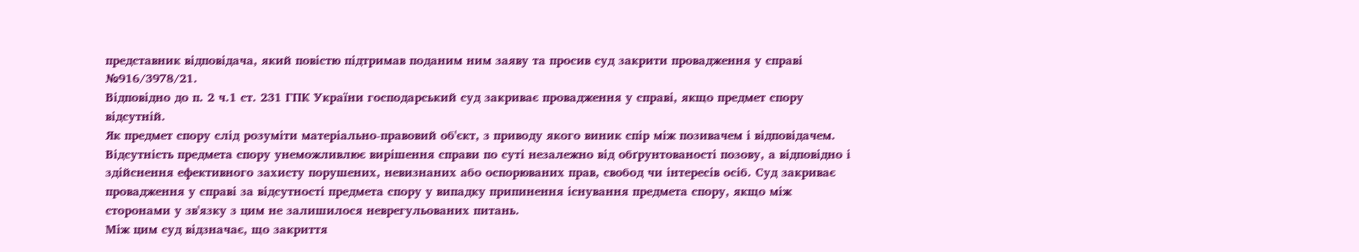представник відповідача, який повістю підтримав поданим ним заяву та просив суд закрити провадження у справі №916/3978/21.
Відповідно до п. 2 ч.1 ст. 231 ГПК України господарський суд закриває провадження у справі, якщо предмет спору відсутній.
Як предмет спору слід розуміти матеріально-правовий об'єкт, з приводу якого виник спір між позивачем і відповідачем. Відсутність предмета спору унеможливлює вирішення справи по суті незалежно від обґрунтованості позову, а відповідно і здійснення ефективного захисту порушених, невизнаних або оспорюваних прав, свобод чи інтересів осіб. Суд закриває провадження у справі за відсутності предмета спору у випадку припинення існування предмета спору, якщо між сторонами у зв'язку з цим не залишилося неврегульованих питань.
Між цим суд відзначає, що закриття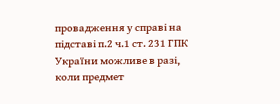провадження у справі на підставі п.2 ч.1 ст. 231 ГПК України можливе в разі, коли предмет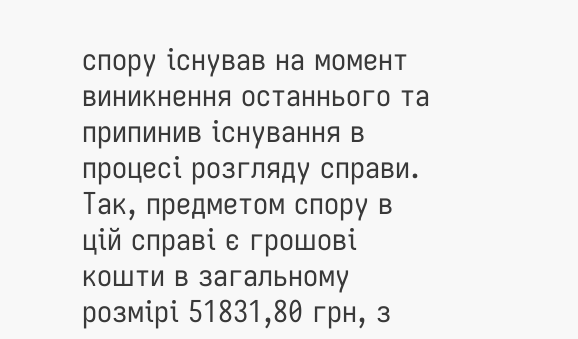спору існував на момент виникнення останнього та припинив існування в процесі розгляду справи.
Так, предметом спору в цій справі є грошові кошти в загальному розмірі 51831,80 грн, з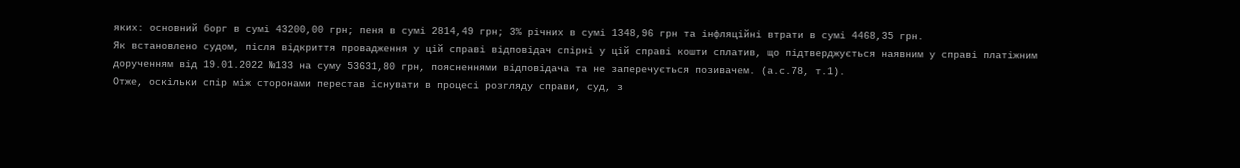яких: основний борг в сумі 43200,00 грн; пеня в сумі 2814,49 грн; 3% річних в сумі 1348,96 грн та інфляційні втрати в сумі 4468,35 грн.
Як встановлено судом, після відкриття провадження у цій справі відповідач спірні у цій справі кошти сплатив, що підтверджується наявним у справі платіжним дорученням від 19.01.2022 №133 на суму 53631,80 грн, поясненнями відповідача та не заперечується позивачем. (а.с.78, т.1).
Отже, оскільки спір між сторонами перестав існувати в процесі розгляду справи, суд, з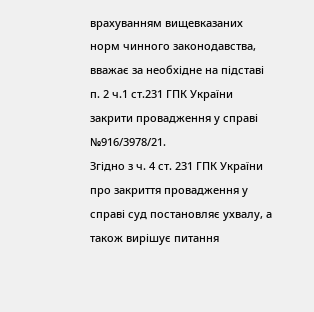врахуванням вищевказаних норм чинного законодавства, вважає за необхідне на підставі п. 2 ч.1 ст.231 ГПК України закрити провадження у справі №916/3978/21.
Згідно з ч. 4 ст. 231 ГПК України про закриття провадження у справі суд постановляє ухвалу, а також вирішує питання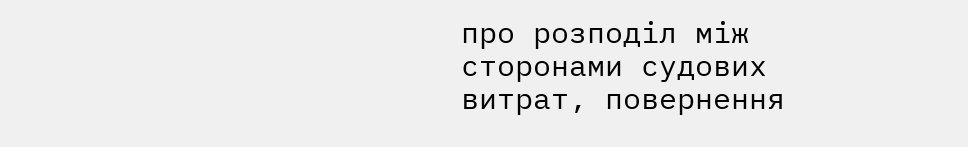про розподіл між сторонами судових витрат, повернення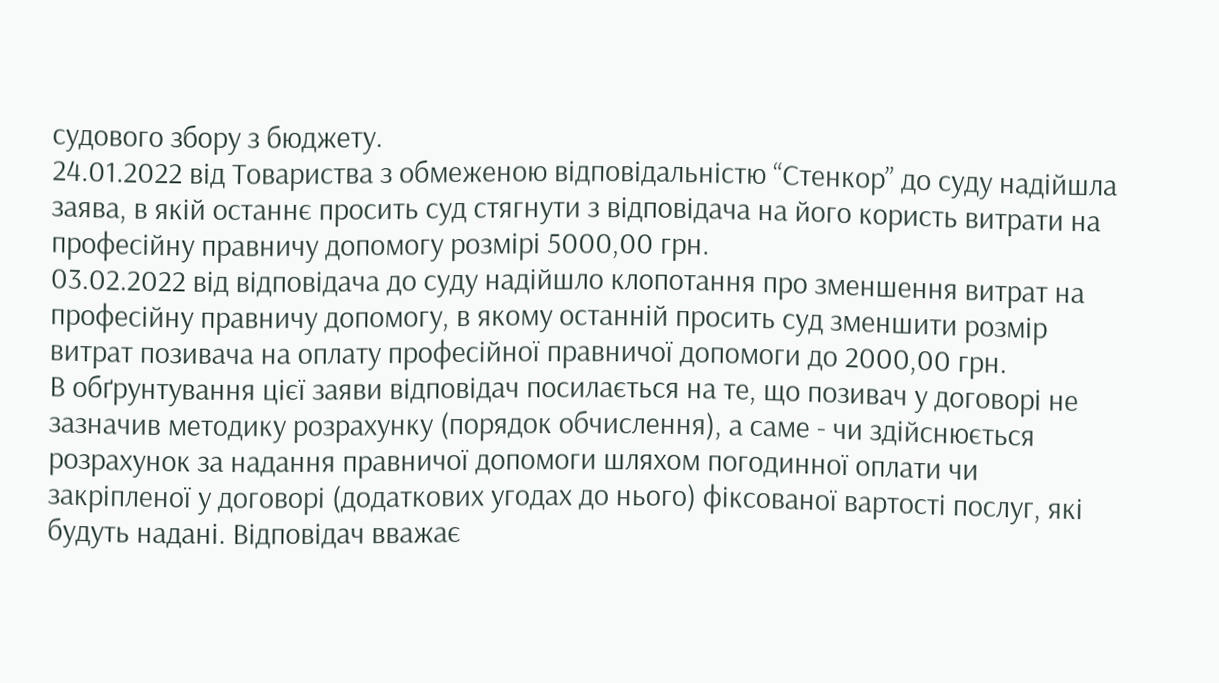судового збору з бюджету.
24.01.2022 від Товариства з обмеженою відповідальністю “Стенкор” до суду надійшла заява, в якій останнє просить суд стягнути з відповідача на його користь витрати на професійну правничу допомогу розмірі 5000,00 грн.
03.02.2022 від відповідача до суду надійшло клопотання про зменшення витрат на професійну правничу допомогу, в якому останній просить суд зменшити розмір витрат позивача на оплату професійної правничої допомоги до 2000,00 грн.
В обґрунтування цієї заяви відповідач посилається на те, що позивач у договорі не зазначив методику розрахунку (порядок обчислення), а саме - чи здійснюється розрахунок за надання правничої допомоги шляхом погодинної оплати чи закріпленої у договорі (додаткових угодах до нього) фіксованої вартості послуг, які будуть надані. Відповідач вважає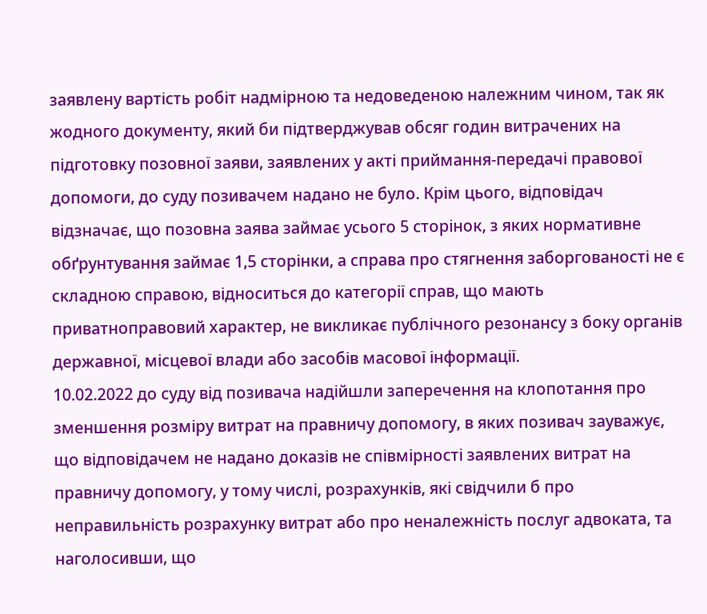заявлену вартість робіт надмірною та недоведеною належним чином, так як жодного документу, який би підтверджував обсяг годин витрачених на підготовку позовної заяви, заявлених у акті приймання-передачі правової допомоги, до суду позивачем надано не було. Крім цього, відповідач відзначає, що позовна заява займає усього 5 сторінок, з яких нормативне обґрунтування займає 1,5 сторінки, а справа про стягнення заборгованості не є складною справою, відноситься до категорії справ, що мають приватноправовий характер, не викликає публічного резонансу з боку органів державної, місцевої влади або засобів масової інформації.
10.02.2022 до суду від позивача надійшли заперечення на клопотання про зменшення розміру витрат на правничу допомогу, в яких позивач зауважує, що відповідачем не надано доказів не співмірності заявлених витрат на правничу допомогу, у тому числі, розрахунків, які свідчили б про неправильність розрахунку витрат або про неналежність послуг адвоката, та наголосивши, що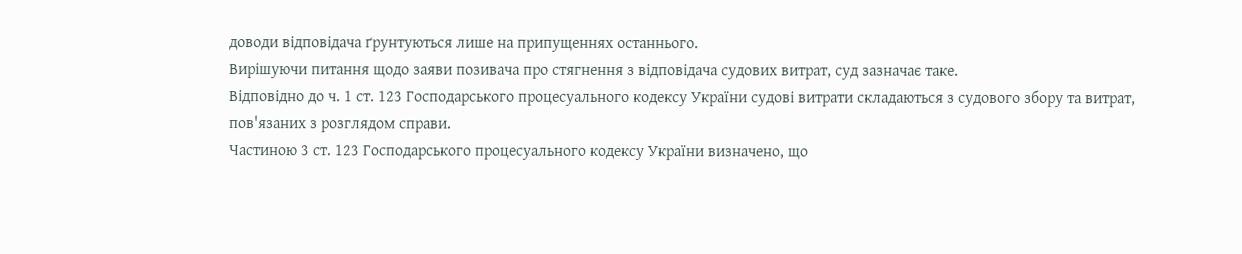доводи відповідача ґрунтуються лише на припущеннях останнього.
Вирішуючи питання щодо заяви позивача про стягнення з відповідача судових витрат, суд зазначає таке.
Відповідно до ч. 1 ст. 123 Господарського процесуального кодексу України судові витрати складаються з судового збору та витрат, пов'язаних з розглядом справи.
Частиною 3 ст. 123 Господарського процесуального кодексу України визначено, що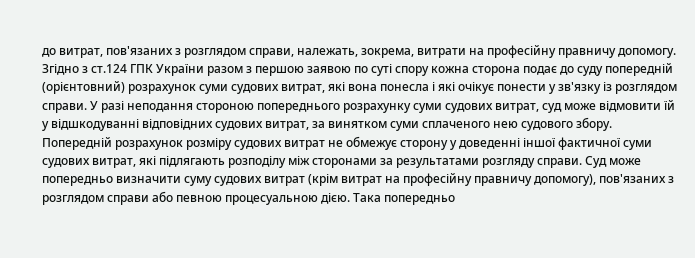до витрат, пов'язаних з розглядом справи, належать, зокрема, витрати на професійну правничу допомогу.
Згідно з ст.124 ГПК України разом з першою заявою по суті спору кожна сторона подає до суду попередній (орієнтовний) розрахунок суми судових витрат, які вона понесла і які очікує понести у зв'язку із розглядом справи. У разі неподання стороною попереднього розрахунку суми судових витрат, суд може відмовити їй у відшкодуванні відповідних судових витрат, за винятком суми сплаченого нею судового збору. Попередній розрахунок розміру судових витрат не обмежує сторону у доведенні іншої фактичної суми судових витрат, які підлягають розподілу між сторонами за результатами розгляду справи. Суд може попередньо визначити суму судових витрат (крім витрат на професійну правничу допомогу), пов'язаних з розглядом справи або певною процесуальною дією. Така попередньо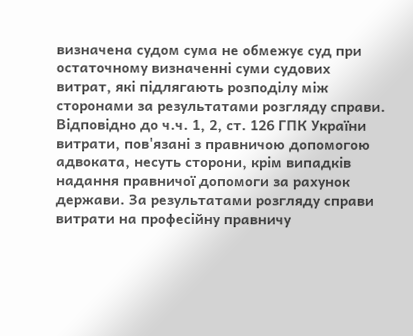визначена судом сума не обмежує суд при остаточному визначенні суми судових витрат, які підлягають розподілу між сторонами за результатами розгляду справи.
Відповідно до ч.ч. 1, 2, ст. 126 ГПК України витрати, пов'язані з правничою допомогою адвоката, несуть сторони, крім випадків надання правничої допомоги за рахунок держави. За результатами розгляду справи витрати на професійну правничу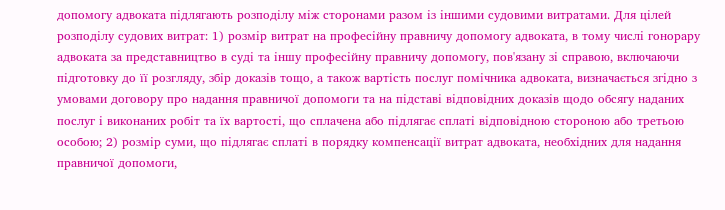допомогу адвоката підлягають розподілу між сторонами разом із іншими судовими витратами. Для цілей розподілу судових витрат: 1) розмір витрат на професійну правничу допомогу адвоката, в тому числі гонорару адвоката за представництво в суді та іншу професійну правничу допомогу, пов'язану зі справою, включаючи підготовку до її розгляду, збір доказів тощо, а також вартість послуг помічника адвоката, визначається згідно з умовами договору про надання правничої допомоги та на підставі відповідних доказів щодо обсягу наданих послуг і виконаних робіт та їх вартості, що сплачена або підлягає сплаті відповідною стороною або третьою особою; 2) розмір суми, що підлягає сплаті в порядку компенсації витрат адвоката, необхідних для надання правничої допомоги,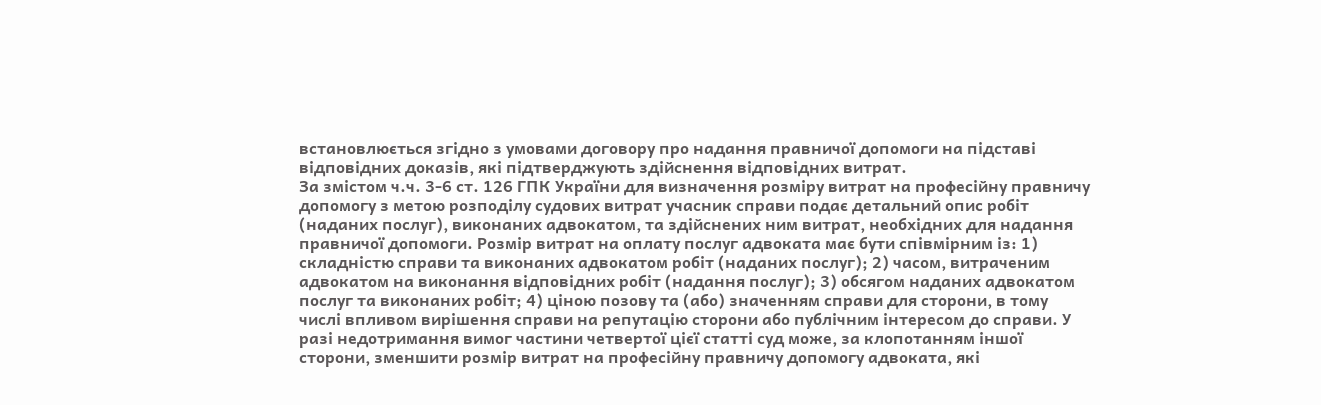встановлюється згідно з умовами договору про надання правничої допомоги на підставі відповідних доказів, які підтверджують здійснення відповідних витрат.
За змістом ч.ч. 3-6 ст. 126 ГПК України для визначення розміру витрат на професійну правничу допомогу з метою розподілу судових витрат учасник справи подає детальний опис робіт (наданих послуг), виконаних адвокатом, та здійснених ним витрат, необхідних для надання правничої допомоги. Розмір витрат на оплату послуг адвоката має бути співмірним із: 1) складністю справи та виконаних адвокатом робіт (наданих послуг); 2) часом, витраченим адвокатом на виконання відповідних робіт (надання послуг); 3) обсягом наданих адвокатом послуг та виконаних робіт; 4) ціною позову та (або) значенням справи для сторони, в тому числі впливом вирішення справи на репутацію сторони або публічним інтересом до справи. У разі недотримання вимог частини четвертої цієї статті суд може, за клопотанням іншої сторони, зменшити розмір витрат на професійну правничу допомогу адвоката, які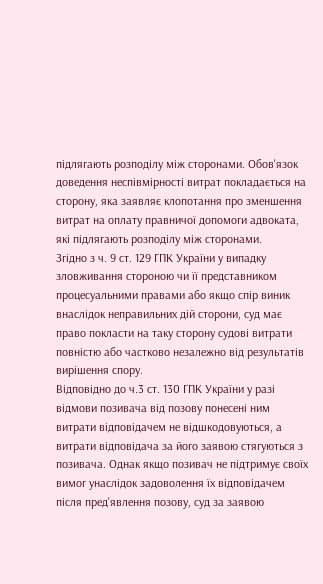підлягають розподілу між сторонами. Обов'язок доведення неспівмірності витрат покладається на сторону, яка заявляє клопотання про зменшення витрат на оплату правничої допомоги адвоката, які підлягають розподілу між сторонами.
Згідно з ч. 9 ст. 129 ГПК України у випадку зловживання стороною чи її представником процесуальними правами або якщо спір виник внаслідок неправильних дій сторони, суд має право покласти на таку сторону судові витрати повністю або частково незалежно від результатів вирішення спору.
Відповідно до ч.3 ст. 130 ГПК України у разі відмови позивача від позову понесені ним витрати відповідачем не відшкодовуються, а витрати відповідача за його заявою стягуються з позивача. Однак якщо позивач не підтримує своїх вимог унаслідок задоволення їх відповідачем після пред'явлення позову, суд за заявою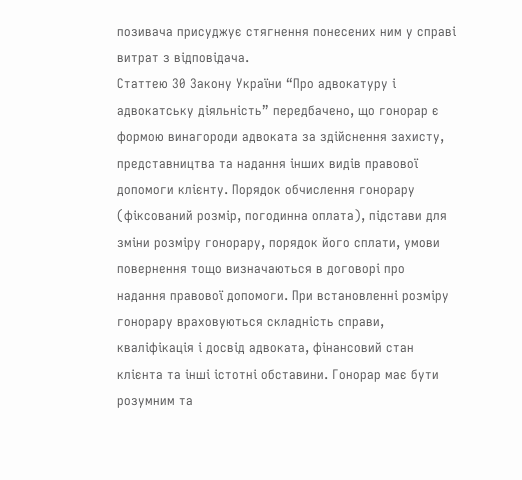позивача присуджує стягнення понесених ним у справі витрат з відповідача.
Статтею 30 Закону України “Про адвокатуру і адвокатську діяльність” передбачено, що гонорар є формою винагороди адвоката за здійснення захисту, представництва та надання інших видів правової допомоги клієнту. Порядок обчислення гонорару (фіксований розмір, погодинна оплата), підстави для зміни розміру гонорару, порядок його сплати, умови повернення тощо визначаються в договорі про надання правової допомоги. При встановленні розміру гонорару враховуються складність справи, кваліфікація і досвід адвоката, фінансовий стан клієнта та інші істотні обставини. Гонорар має бути розумним та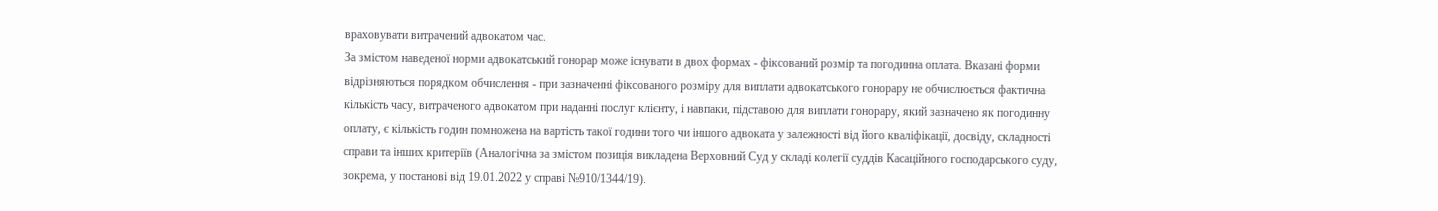враховувати витрачений адвокатом час.
За змістом наведеної норми адвокатський гонорар може існувати в двох формах - фіксований розмір та погодинна оплата. Вказані форми відрізняються порядком обчислення - при зазначенні фіксованого розміру для виплати адвокатського гонорару не обчислюється фактична кількість часу, витраченого адвокатом при наданні послуг клієнту, і навпаки, підставою для виплати гонорару, який зазначено як погодинну оплату, є кількість годин помножена на вартість такої години того чи іншого адвоката у залежності від його кваліфікації, досвіду, складності справи та інших критеріїв (Аналогічна за змістом позиція викладена Верховний Суд у складі колегії суддів Касаційного господарського суду, зокрема, у постанові від 19.01.2022 у справі №910/1344/19).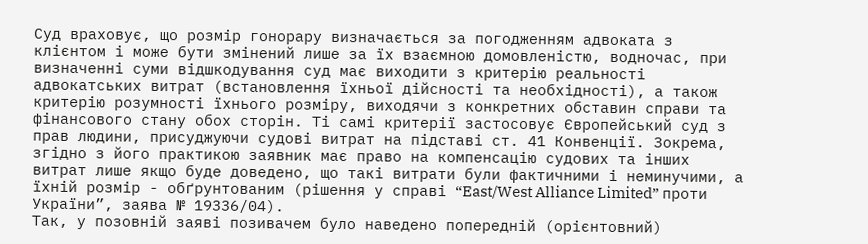Суд враховує, що розмір гонорару визначається за погодженням адвоката з клієнтом і може бути змінений лише за їх взаємною домовленістю, водночас, при визначенні суми відшкодування суд має виходити з критерію реальності адвокатських витрат (встановлення їхньої дійсності та необхідності), а також критерію розумності їхнього розміру, виходячи з конкретних обставин справи та фінансового стану обох сторін. Ті самі критерії застосовує Європейський суд з прав людини, присуджуючи судові витрат на підставі ст. 41 Конвенції. Зокрема, згідно з його практикою заявник має право на компенсацію судових та інших витрат лише якщо буде доведено, що такі витрати були фактичними і неминучими, а їхній розмір - обґрунтованим (рішення у справі “East/West Alliance Limited” проти України”, заява № 19336/04).
Так, у позовній заяві позивачем було наведено попередній (орієнтовний)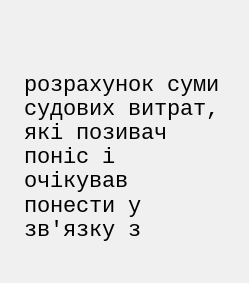розрахунок суми судових витрат, які позивач поніс і очікував понести у зв'язку з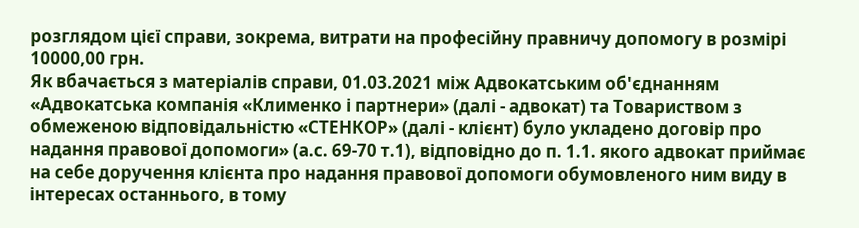розглядом цієї справи, зокрема, витрати на професійну правничу допомогу в розмірі 10000,00 грн.
Як вбачається з матеріалів справи, 01.03.2021 між Адвокатським об'єднанням «Адвокатська компанія «Клименко і партнери» (далі - адвокат) та Товариством з обмеженою відповідальністю «СТЕНКОР» (далі - клієнт) було укладено договір про надання правової допомоги» (а.с. 69-70 т.1), відповідно до п. 1.1. якого адвокат приймає на себе доручення клієнта про надання правової допомоги обумовленого ним виду в інтересах останнього, в тому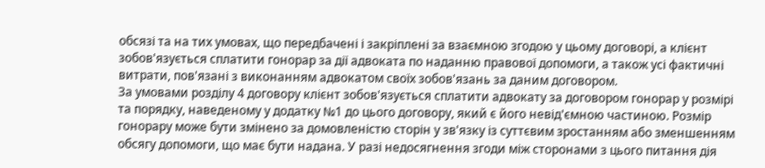обсязі та на тих умовах, що передбачені і закріплені за взаємною згодою у цьому договорі, а клієнт зобов'язується сплатити гонорар за дії адвоката по наданню правової допомоги, а також усі фактичні витрати, пов'язані з виконанням адвокатом своїх зобов'язань за даним договором.
За умовами розділу 4 договору клієнт зобов'язується сплатити адвокату за договором гонорар у розмірі та порядку, наведеному у додатку №1 до цього договору, який є його невід'ємною частиною. Розмір гонорару може бути змінено за домовленістю сторін у зв'язку із суттєвим зростанням або зменшенням обсягу допомоги, що має бути надана. У разі недосягнення згоди між сторонами з цього питання дія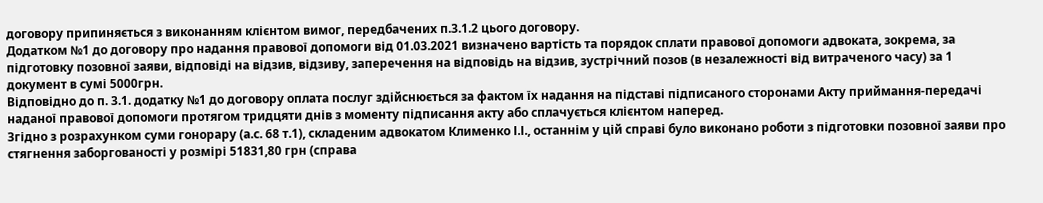договору припиняється з виконанням клієнтом вимог, передбачених п.3.1.2 цього договору.
Додатком №1 до договору про надання правової допомоги від 01.03.2021 визначено вартість та порядок сплати правової допомоги адвоката, зокрема, за підготовку позовної заяви, відповіді на відзив, відзиву, заперечення на відповідь на відзив, зустрічний позов (в незалежності від витраченого часу) за 1 документ в сумі 5000грн.
Відповідно до п. 3.1. додатку №1 до договору оплата послуг здійснюється за фактом їх надання на підставі підписаного сторонами Акту приймання-передачі наданої правової допомоги протягом тридцяти днів з моменту підписання акту або сплачується клієнтом наперед.
Згідно з розрахунком суми гонорару (а.с. 68 т.1), складеним адвокатом Клименко І.І., останнім у цій справі було виконано роботи з підготовки позовної заяви про стягнення заборгованості у розмірі 51831,80 грн (справа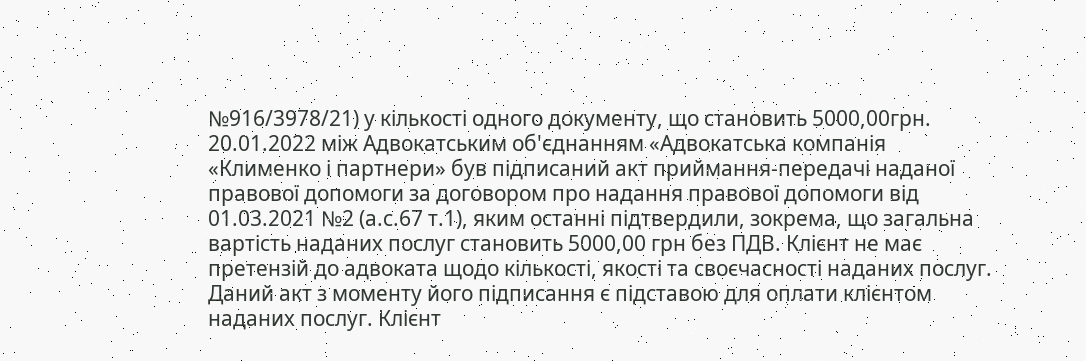№916/3978/21) у кількості одного документу, що становить 5000,00грн.
20.01.2022 між Адвокатським об'єднанням «Адвокатська компанія «Клименко і партнери» був підписаний акт приймання-передачі наданої правової допомоги за договором про надання правової допомоги від 01.03.2021 №2 (а.с.67 т.1), яким останні підтвердили, зокрема, що загальна вартість наданих послуг становить 5000,00 грн без ПДВ. Клієнт не має претензій до адвоката щодо кількості, якості та своєчасності наданих послуг. Даний акт з моменту його підписання є підставою для оплати клієнтом наданих послуг. Клієнт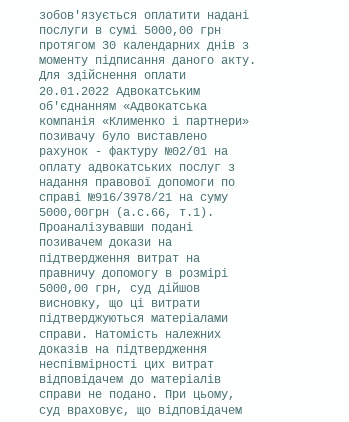зобов'язується оплатити надані послуги в сумі 5000,00 грн протягом 30 календарних днів з моменту підписання даного акту.
Для здійснення оплати 20.01.2022 Адвокатським об'єднанням «Адвокатська компанія «Клименко і партнери» позивачу було виставлено рахунок - фактуру №02/01 на оплату адвокатських послуг з надання правової допомоги по справі №916/3978/21 на суму 5000,00грн (а.с.66, т.1).
Проаналізувавши подані позивачем докази на підтвердження витрат на правничу допомогу в розмірі 5000,00 грн, суд дійшов висновку, що ці витрати підтверджуються матеріалами справи. Натомість належних доказів на підтвердження неспівмірності цих витрат відповідачем до матеріалів справи не подано. При цьому, суд враховує, що відповідачем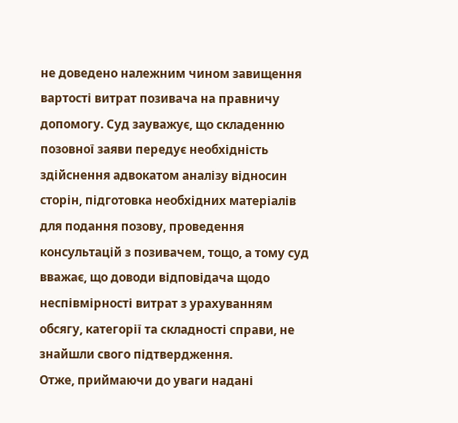не доведено належним чином завищення вартості витрат позивача на правничу допомогу. Суд зауважує, що складенню позовної заяви передує необхідність здійснення адвокатом аналізу відносин сторін, підготовка необхідних матеріалів для подання позову, проведення консультацій з позивачем, тощо, а тому суд вважає, що доводи відповідача щодо неспівмірності витрат з урахуванням обсягу, категорії та складності справи, не знайшли свого підтвердження.
Отже, приймаючи до уваги надані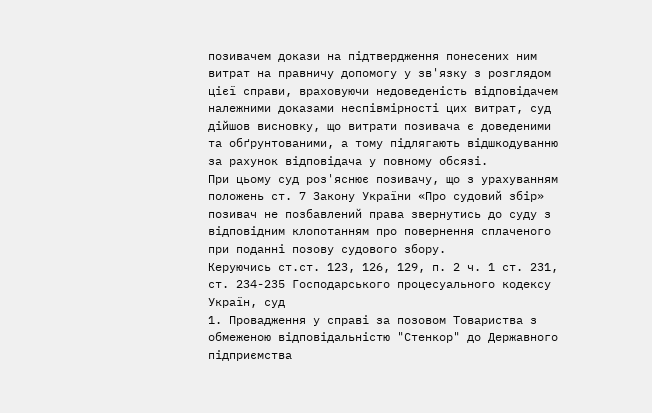позивачем докази на підтвердження понесених ним витрат на правничу допомогу у зв'язку з розглядом цієї справи, враховуючи недоведеність відповідачем належними доказами неспівмірності цих витрат, суд дійшов висновку, що витрати позивача є доведеними та обґрунтованими, а тому підлягають відшкодуванню за рахунок відповідача у повному обсязі.
При цьому суд роз'яснює позивачу, що з урахуванням положень ст. 7 Закону України «Про судовий збір» позивач не позбавлений права звернутись до суду з відповідним клопотанням про повернення сплаченого при поданні позову судового збору.
Керуючись ст.ст. 123, 126, 129, п. 2 ч. 1 ст. 231, ст. 234-235 Господарського процесуального кодексу Україн, суд
1. Провадження у справі за позовом Товариства з обмеженою відповідальністю "Стенкор" до Державного підприємства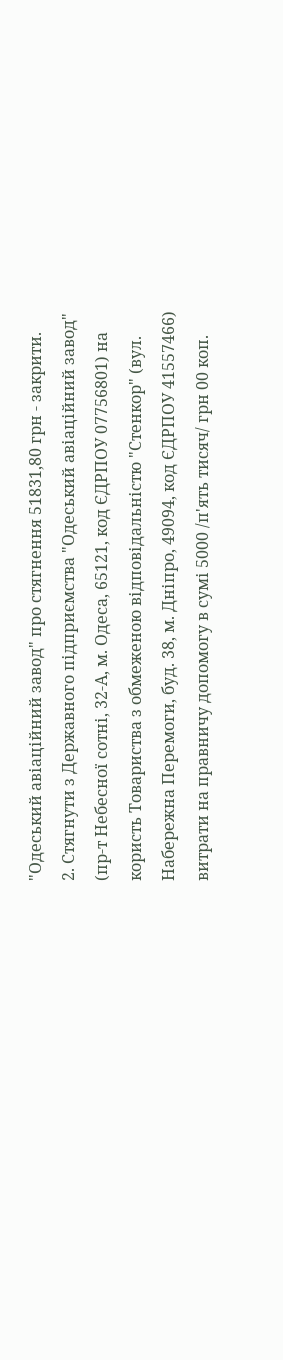"Одеський авіаційний завод" про стягнення 51831,80 грн - закрити.
2. Стягнути з Державного підприємства "Одеський авіаційний завод" (пр-т Небесної сотні, 32-А, м. Одеса, 65121, код ЄДРПОУ 07756801) на користь Товариства з обмеженою відповідальністю "Стенкор" (вул. Набережна Перемоги, буд. 38, м. Дніпро, 49094, код ЄДРПОУ 41557466) витрати на правничу допомогу в сумі 5000 /п'ять тисяч/ грн 00 коп.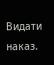Видати наказ.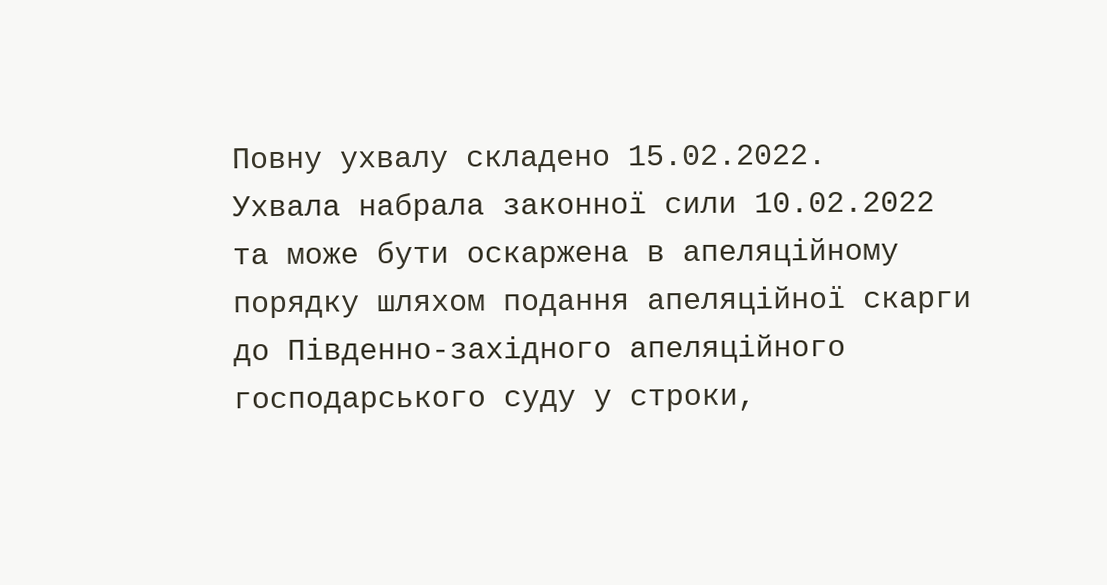Повну ухвалу складено 15.02.2022.
Ухвала набрала законної сили 10.02.2022 та може бути оскаржена в апеляційному порядку шляхом подання апеляційної скарги до Південно-західного апеляційного господарського суду у строки,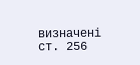визначені ст. 256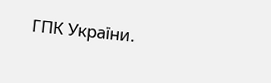ГПК України.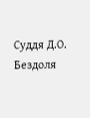Суддя Д.О. Бездоля